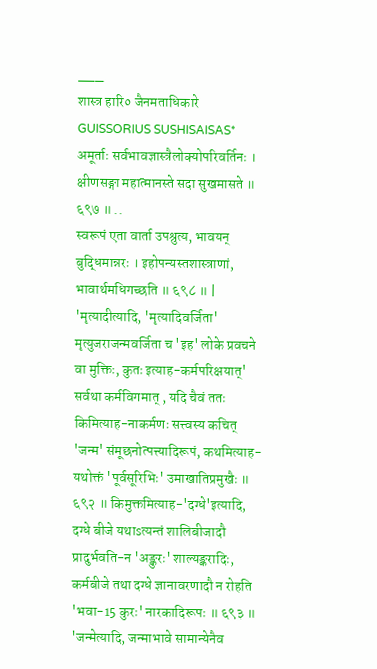___
शास्त्र हारि० जैनमताधिकारे
GUISSORIUS SUSHISAISAS*
अमूर्ताः सर्वभावज्ञास्त्रैलोक्योपरिवर्तिनः । क्षीणसङ्गा महात्मानस्ते सदा सुखमासते ॥ ६९७ ॥ ..
स्वरूपं एता वार्ता उपश्रुत्य, भावयन् बुद्धिमान्नरः । इहोपन्यस्तशास्त्राणां, भावार्थमधिगच्छति ॥ ६९८ ॥ | 'मृत्यादीत्यादि, 'मृत्यादिवर्जिता' मृत्युजराजन्मवर्जिता च 'इह' लोके प्रवचने वा मुक्तिः, कुतः इत्याह-कर्मपरिक्षयात्' सर्वथा कर्मविगमात् , यदि चैवं ततः किमित्याह-नाकर्मणः सत्त्वस्य कचित् 'जन्म' संमूछनोत्पत्त्यादिरूपं, कथमित्याह-यथोक्तं 'पूर्वसूरिभिः' उमाखातिप्रमुखैः ॥ ६९२ ॥ किमुक्तमित्याह-'दग्धे'इत्यादि, दग्धे बीजे यथाsत्यन्तं शालिबीजादौ प्रादुर्भवति-न 'अङ्कुरः' शाल्यङ्करादिः, कर्मबीजे तथा दग्धे ज्ञानावरणादौ न रोहति 'भवा-15 कुरः' नारकादिरूपः ॥ ६९३ ॥ 'जन्मेत्यादि, जन्माभावे सामान्येनैव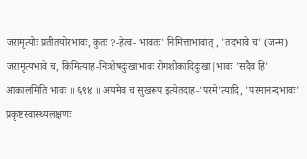जरामृत्योः प्रतीतयोरभावः, कुतः ?-हेत्व- भावतः' निमित्ताभावात् , 'तदभावे च' (जन्म) जरामृत्यभावे च, किमित्याह-निःशेषदुःखाभावः रोगशोकादिदुःखा|भावः 'सदैव हि' आकालमिति भावः ॥ ६९४ ॥ अयमेव च सुखरूप इत्येतदाह-'परमे'त्यादि, 'परमानन्दभावः' प्रकृष्टस्वास्थ्यलक्षणः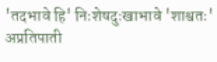'तदभावे हि' निःशेषदुःखाभावे 'शाश्वतः' अप्रतिपाती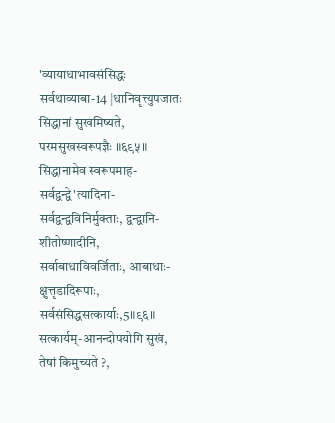'व्यायाधाभावसंसिद्धः सर्वथाव्याबा-14 |धानिवृत्त्युपजातः सिद्धानां सुखमिष्यते, परमसुखस्वरूपज्ञैः ॥६९५॥ सिद्धानामेव स्वरूपमाह-सर्वद्वन्द्वे'त्यादिना-सर्वद्वन्द्वविनिर्मुक्ताः, द्वन्द्वानि-शीतोष्णादीनि, सर्वाबाधाविवर्जिताः, आबाधाः-क्षुत्तृडादिरूपाः, सर्वसंसिद्धसत्कार्याः,5॥९६॥ सत्कार्यम्-आनन्दोपयोगि सुखं, तेषां किमुच्यते ?,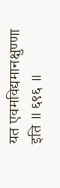यत एवमविद्यमानक्षुण्णा इति ॥ ६९६ ॥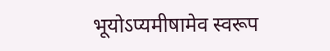भूयोऽप्यमीषामेव स्वरूप